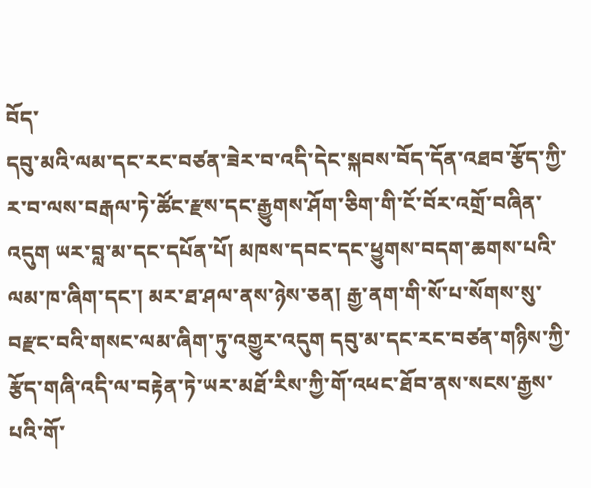བོད་
དབུ་མའི་ལམ་དང་རང་བཙན་ཟེར་བ་འདི་དེང་སྐབས་བོད་དོན་འཐབ་རྩོད་ཀྱི་ར་བ་ལས་བརྒལ་ཏེ་ཚོང་རྫས་དང་རྒྱུགས་ཤོག་ཅིག་གི་ངོ་བོར་འགྲོ་བཞིན་འདུག ཡར་བླ་མ་དང་དཔོན་པོ། མཁས་དབང་དང་ཕྱུགས་བདག་ཆགས་པའི་ལམ་ཁ་ཞིག་དང་། མར་ཐ་ཤལ་ནས་ཉེས་ཅན། རྒྱ་ནག་གི་སོ་པ་སོགས་སུ་བརྫང་བའི་གསང་ལམ་ཞིག་ཏུ་འགྱུར་འདུག དབུ་མ་དང་རང་བཙན་གཉིས་ཀྱི་རྩོད་གཞི་འདི་ལ་བརྟེན་ཏེ་ཡར་མཐོ་རིས་ཀྱི་གོ་འཕང་ཐོབ་ནས་སངས་རྒྱས་པའི་གོ་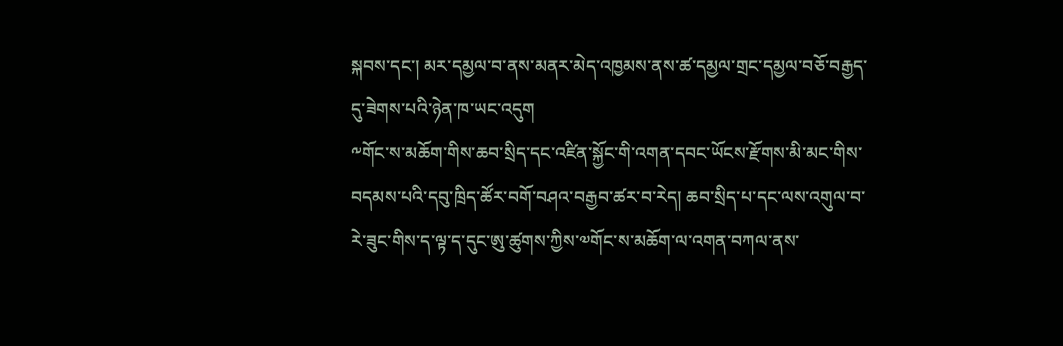སྐབས་དང་། མར་དམྱལ་བ་ནས་མནར་མེད་འཁྱམས་ནས་ཚ་དམྱལ་གྲང་དམྱལ་བཅོ་བརྒྱད་དུ་ཟེགས་པའི་ཉེན་ཁ་ཡང་འདུག
༸གོང་ས་མཆོག་གིས་ཆབ་སྲིད་དང་འཛིན་སྐྱོང་གི་འགན་དབང་ཡོངས་རྫོགས་མི་མང་གིས་བདམས་པའི་དབུ་ཁྲིད་ཚོར་བགོ་བཤའ་བརྒྱབ་ཚར་བ་རེད། ཆབ་སྲིད་པ་དང་ལས་འགུལ་བ་རེ་ཟུང་གིས་ད་ལྟ་ད་དུང་ཨུ་ཚུགས་ཀྱིས་༧གོང་ས་མཆོག་ལ་འགན་བཀལ་ནས་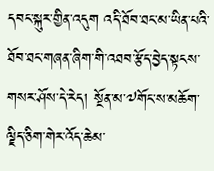དབང་སྐུར་གྱིན་འདུག འདི་ཐོབ་ཐང་མ་ཡིན་པའི་ཐོབ་ཐང་གཞན་ཞིག་གི་འཐབ་རྩོད་བྱེད་སྟངས་གསར་ཤོས་དེ་རེད། སྔོན་མ་༧གོང་ས་མཆོག་ལྗིད་ཅིག་གེར་འོད་ཆེམ་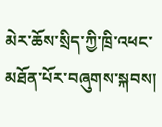མེར་ཆོས་སྲིད་ཀྱི་ཁྲི་འཕང་མཐོན་པོར་བཞུགས་སྐབས།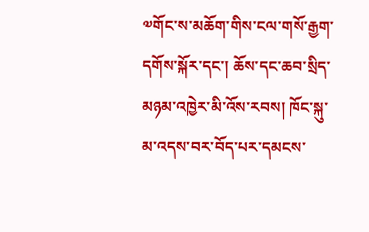༧གོང་ས་མཆོག་གིས་ངལ་གསོ་རྒྱག་དགོས་སྐོར་དང་། ཆོས་དང་ཆབ་སྲིད་མཉམ་འཁྱེར་མི་འོས་རབས། ཁོང་སྐུ་མ་འདས་བར་བོད་པར་དམངས་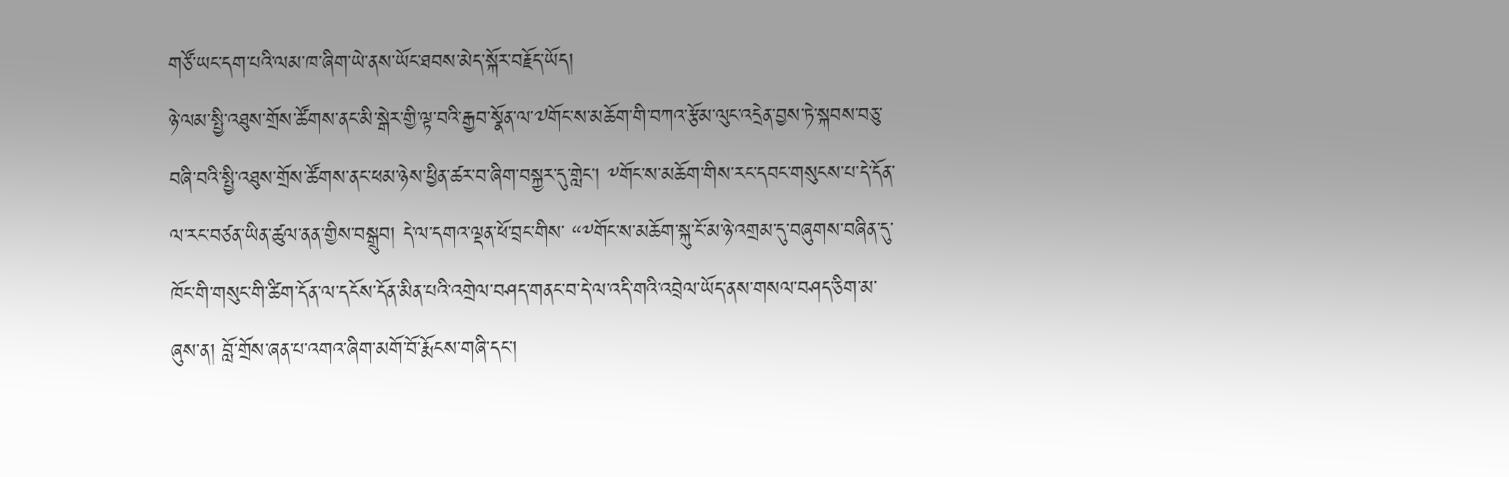གཙོ་ཡང་དག་པའི་ལམ་ཁ་ཞིག་ཡེ་ནས་ཡོང་ཐབས་མེད་སྐོར་བརྗོད་ཡོད།
ཉེ་ལམ་སྤྱི་འཐུས་གྲོས་ཚོགས་ནང་མི་སྒེར་གྱི་ལྟ་བའི་རྒྱབ་སྣོན་ལ་༧གོང་ས་མཆོག་གི་བཀའ་རྩོམ་ལུང་འདྲེན་བྱས་ཏེ་སྐབས་བཅུ་བཞི་བའི་སྤྱི་འཐུས་གྲོས་ཚོགས་ནང་ཕམ་ཉེས་ཕྱིན་ཚར་བ་ཞིག་བསྐྱར་དུ་གླེང་། ༸གོང་ས་མཆོག་གིས་རང་དབང་གསུངས་པ་དེ་དོན་ལ་རང་བཙན་ཡིན་ཚུལ་ནན་གྱིས་བསྒྲུབ། དེ་ལ་དགའ་ལྡན་ཕོ་བྲང་གིས་ “༸གོང་ས་མཆོག་སྐུ་ངོ་མ་ཉེ་འགྲམ་དུ་བཞུགས་བཞིན་དུ་ཁོང་གི་གསུང་གི་ཚིག་དོན་ལ་དངོས་དོན་མིན་པའི་འགྲེལ་བཤད་གནང་བ་དེ་ལ་འདི་གའི་འབྲེལ་ཡོད་ནས་གསལ་བཤད་ཅིག་མ་ཞུས་ན། བློ་གྲོས་ཞན་པ་འགའ་ཞིག་མགོ་བོ་རྨོངས་གཞི་དང་།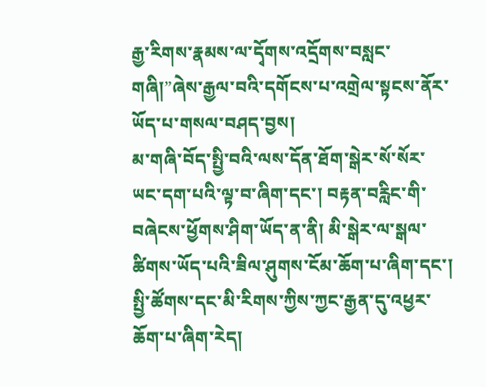རྒྱ་རིགས་རྣམས་ལ་དྭོགས་འདྲོགས་བསླང་གཞི།”ཞེས་རྒྱལ་བའི་དགོངས་པ་འགྲེལ་སྟངས་ནོར་ཡོད་པ་གསལ་བཤད་བྱས།
མ་གཞི་བོད་སྤྱི་བའི་ལས་དོན་ཐོག་སྒེར་སོ་སོར་ཡང་དག་པའི་ལྟ་བ་ཞིག་དང་། བརྟན་བརླིང་གི་བཞེངས་ཕྱོགས་ཤིག་ཡོད་ན་ནི། མི་སྒེར་ལ་སྒལ་ཚིགས་ཡོད་པའི་ཟིལ་ཤུགས་ངོམ་ཆོག་པ་ཞིག་དང་། སྤྱི་ཚོགས་དང་མི་རིགས་ཀྱིས་ཀྱང་རྒྱན་དུ་འཕྱར་ཆོག་པ་ཞིག་རེད།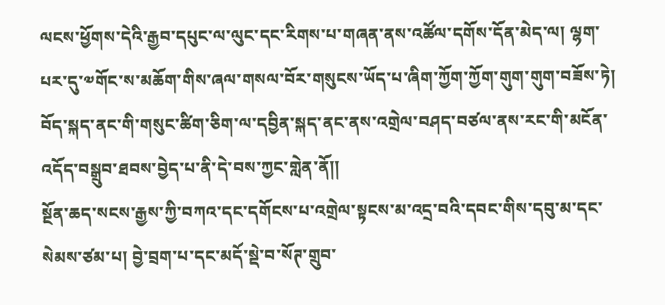ལངས་ཕྱོགས་དེའི་རྒྱབ་དཔུང་ལ་ལུང་དང་རིགས་པ་གཞན་ནས་འཚོལ་དགོས་དོན་མེད་ལ། ལྷག་པར་དུ་༧གོང་ས་མཆོག་གིས་ཞལ་གསལ་བོར་གསུངས་ཡོད་པ་ཞིག་ཀྱོག་ཀྱོག་གུག་གུག་བཟོས་ཏེ། བོད་སྐད་ནང་གི་གསུང་ཚིག་ཅིག་ལ་དབྱིན་སྐད་ནང་ནས་འགྲེལ་བཤད་བཙལ་ནས་རང་གི་མངོན་འདོད་བསྒྲུབ་ཐབས་བྱེད་པ་ནི་དེ་བས་ཀྱང་གླེན་ནོ།།
སྔོན་ཆད་སངས་རྒྱས་ཀྱི་བཀའ་དང་དགོངས་པ་འགྲེལ་སྟངས་མ་འདྲ་བའི་དབང་གིས་དབུ་མ་དང་སེམས་ཙམ་པ། བྱེ་བྲག་པ་དང་མདོ་སྡེ་བ་སོཊ་གྲུབ་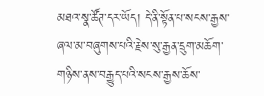མཐའ་སྣ་ཚོཊ་དར་ཡོད། དེ་ནི་སྟོན་པ་སངས་རྒྱས་ཞལ་མ་བཞུགས་པའི་རྗེས་སུ་རྒྱན་དྲུག་མཆོག་གཉིས་ནས་བརྒྱུད་པའི་སངས་རྒྱས་ཆོས་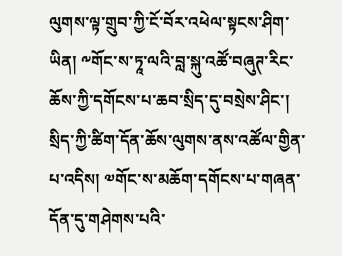ལུགས་ལྟ་གྲུབ་ཀྱི་ངོ་བོར་འཕེལ་སྟངས་ཤིག་ཡིན། ༸གོང་ས་ཏཱ་ལའི་བླ་སྐུ་འཚོ་བཞུཊ་རིང་ཆོས་ཀྱི་དགོངས་པ་ཆབ་སྲིད་དུ་བསྲེས་ཤིང་། སྲིད་ཀྱི་ཚིག་དོན་ཆོས་ལུགས་ནས་འཚོལ་གྱིན་པ་འདིས། ༧གོང་ས་མཆོག་དགོངས་པ་གཞན་དོན་དུ་གཤེགས་པའི་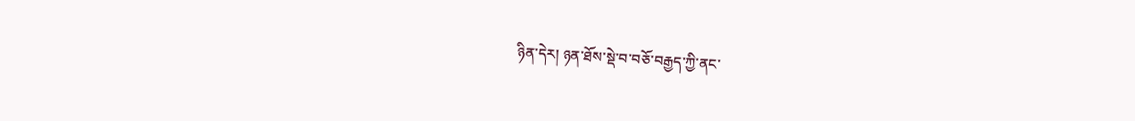ཉིན་དེར། ཉན་ཐོས་སྡེ་བ་བཅོ་བརྒྱད་ཀྱི་ནང་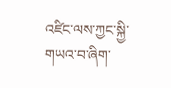འཛིང་ལས་ཀྱང་སྐྱི་གཡའ་བ་ཞིག་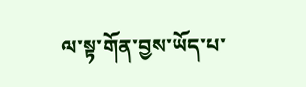ལ་སྟ་གོན་བྱས་ཡོད་པ་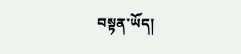བསྟན་ཡོད།